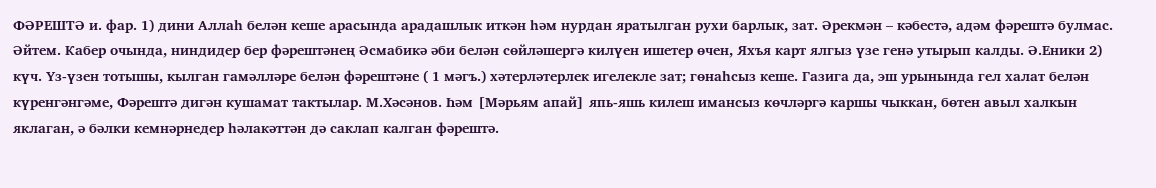ФӘРЕШТӘ и. фар. 1) дини Аллаһ белән кеше арасында арадашлык иткән һәм нурдан яратылган рухи барлык, зат. Әрекмән – кәбестә, адәм фәрештә булмас. Әйтем. Кабер очында, ниндидер бер фәрештәнең Әсмабикә әби белән сөйләшергә килүен ишетер өчен, Яхъя карт ялгыз үзе генә утырып калды. Ә.Еники 2) күч. Үз-үзен тотышы, кылган гамәлләре белән фәрештәне ( 1 мәгъ.) хәтерләтерлек игелекле зат; гөнаһсыз кеше. Газига да, эш урынында гел халат белән күренгәнгәме, Фәрештә дигән кушамат тактылар. М.Хәсәнов. Һәм [Мәрьям апай] япь-яшь килеш имансыз көчләргә каршы чыккан, бөтен авыл халкын яклаган, ә бәлки кемнәрнедер һәлакәттән дә саклап калган фәрештә.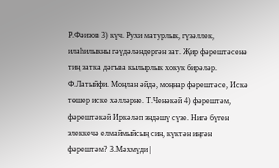Р.Фәизов 3) күч. Рухи матурлык, гүзәллек, илаһилыкны гәүдәләндергән зат. Җир фәрештәсенә тиң затка дәгъва кылырлык хокук бирәләр. Ф.Латыйфи. Моңлан әйдә, моңнар фәрештәсе, Искә төшер иске хәлләрне. Т.Ченәкәй 4) фәрештәм, фәрештәкәй Иркәләп эндәшү сүзе. Нигә бүген элеккечә елмаймыйсың син, күктән иңгән фәрештәм? З.Мәхмүди |